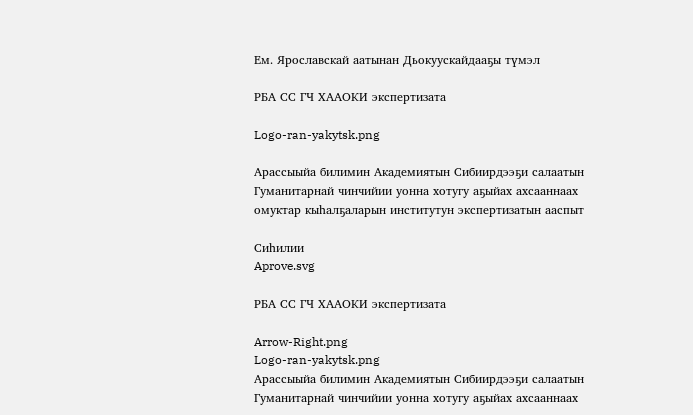Ем. Ярославскай аатынан Дьокуускайдааҕы түмэл

РБА СС ГЧ ХААОКИ экспертизата

Logo-ran-yakytsk.png

Арассыыйа билимин Академиятын Сибиирдээҕи салаатын Гуманитарнай чинчийии уонна хотугу аҕыйах ахсааннаах омуктар кыһалҕаларын институтун экспертизатын ааспыт

Сиһилии
Aprove.svg

РБА СС ГЧ ХААОКИ экспертизата

Arrow-Right.png
Logo-ran-yakytsk.png
Арассыыйа билимин Академиятын Сибиирдээҕи салаатын Гуманитарнай чинчийии уонна хотугу аҕыйах ахсааннаах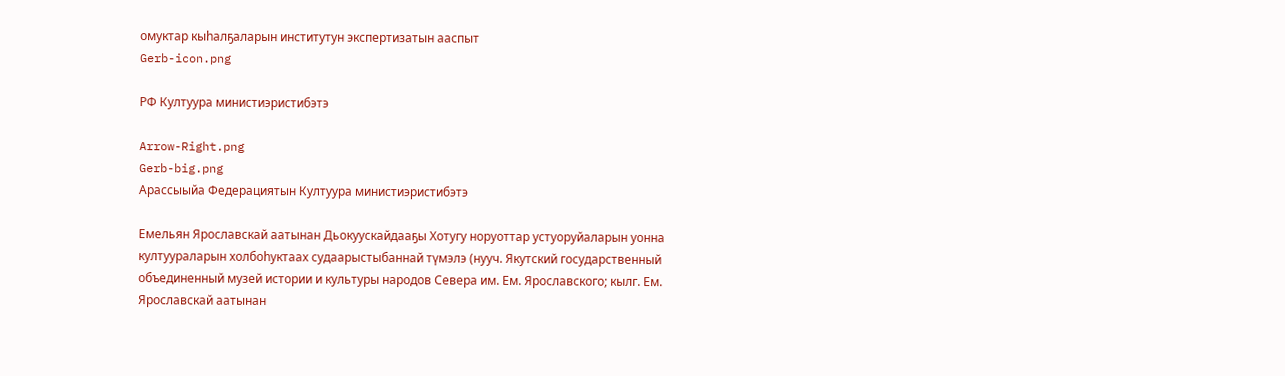омуктар кыһалҕаларын институтун экспертизатын ааспыт
Gerb-icon.png

РФ Култуура министиэристибэтэ

Arrow-Right.png
Gerb-big.png
Арассыыйа Федерациятын Култуура министиэристибэтэ

Емельян Ярославскай аатынан Дьокуускайдааҕы Хотугу норуоттар устуоруйаларын уонна култуураларын холбоһуктаах судаарыстыбаннай түмэлэ (нууч. Якутский государственный объединенный музей истории и культуры народов Севера им. Ем. Ярославского; кылг. Ем. Ярославскай аатынан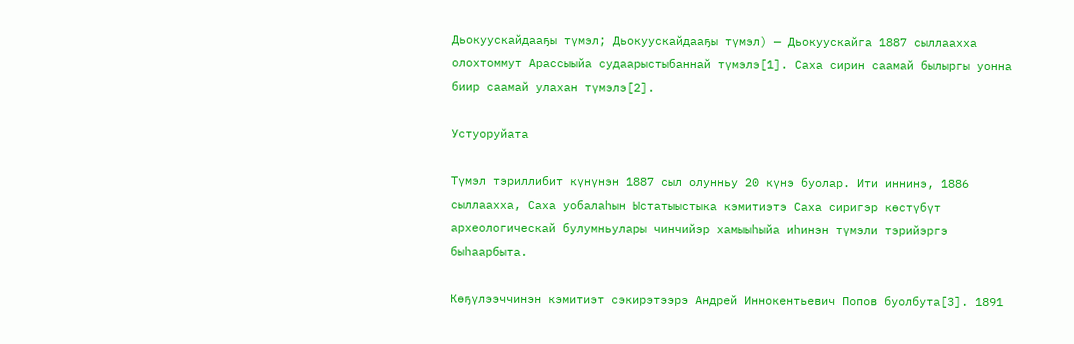Дьокуускайдааҕы түмэл; Дьокуускайдааҕы түмэл) — Дьокуускайга 1887 сыллаахха олохтоммут Арассыыйа судаарыстыбаннай түмэлэ[1]. Саха сирин саамай былыргы уонна биир саамай улахан түмэлэ[2].

Устуоруйата

Түмэл тэриллибит күнүнэн 1887 сыл олунньу 20 күнэ буолар. Ити иннинэ, 1886 сыллаахха, Саха уобалаһын Ыстатыыстыка кэмитиэтэ Саха сиригэр көстүбүт археологическай булумньулары чинчийэр хамыыһыйа иһинэн түмэли тэрийэргэ быһаарбыта.

Көҕүлээччинэн кэмитиэт сэкирэтээрэ Андрей Иннокентьевич Попов буолбута[3]. 1891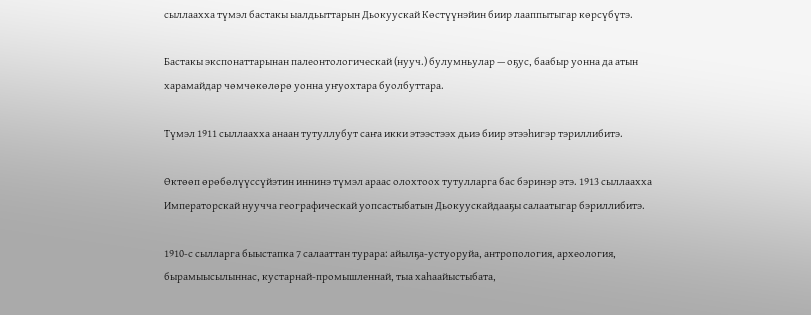сыллаахха түмэл бастакы ыалдьыттарын Дьокуускай Көстүүнэйин биир лааппытыгар көрсүбүтэ.

Бастакы экспонаттарынан палеонтологическай (нууч.) булумньулар — оҕус, баабыр уонна да атын харамайдар чөмчөкөлөрө уонна уҥуохтара буолбуттара.

Түмэл 1911 сыллаахха анаан тутуллубут саҥа икки этээстээх дьиэ биир этээһигэр тэриллибитэ.

Өктөөп өрөбөлүүссүйэтин иннинэ түмэл араас олохтоох тутулларга бас бэринэр этэ. 1913 сыллаахха Императорскай нуучча географическай уопсастыбатын Дьокуускайдааҕы салаатыгар бэриллибитэ.

1910-с сылларга быыстапка 7 салааттан турара: айылҕа-устуоруйа, антропология, археология, бырамыысылыннас, кустарнай-промышленнай, тыа хаһаайыстыбата,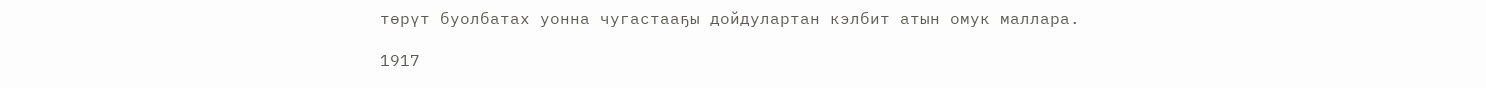төрүт буолбатах уонна чугастааҕы дойдулартан кэлбит атын омук маллара.

1917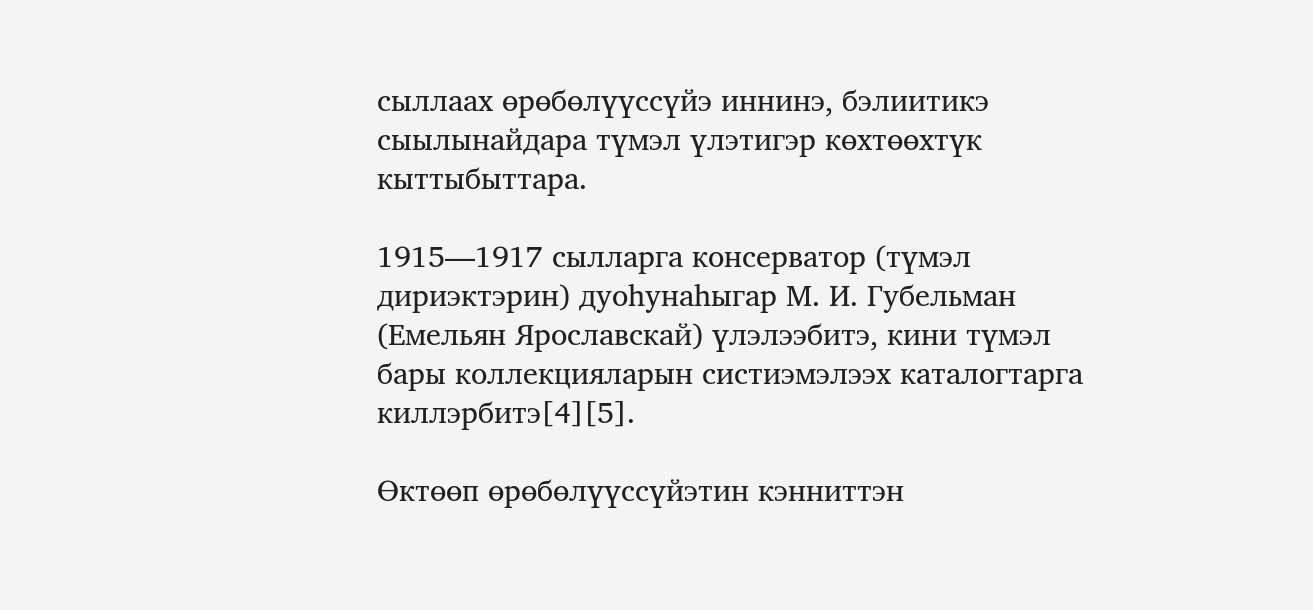сыллаах өрөбөлүүссүйэ иннинэ, бэлиитикэ сыылынайдара түмэл үлэтигэр көхтөөхтүк кыттыбыттара.

1915—1917 сылларга консерватор (түмэл дириэктэрин) дуоһунаһыгар М. И. Губельман (Емельян Ярославскай) үлэлээбитэ, кини түмэл бары коллекцияларын систиэмэлээх каталогтарга киллэрбитэ[4][5].

Өктөөп өрөбөлүүссүйэтин кэнниттэн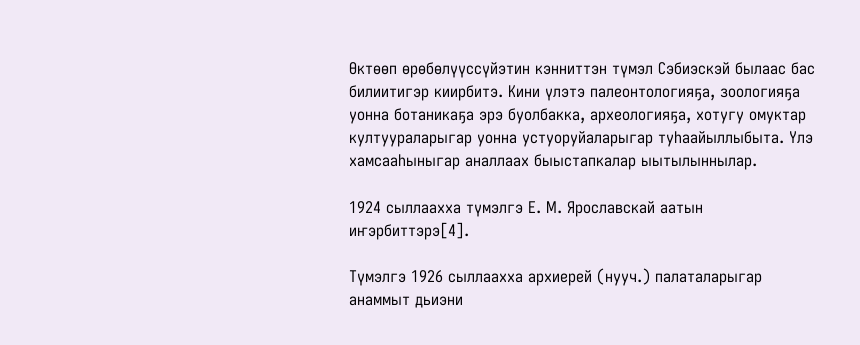Өктөөп өрөбөлүүссүйэтин кэнниттэн түмэл Сэбиэскэй былаас бас билиитигэр киирбитэ. Кини үлэтэ палеонтологияҕа, зоологияҕа уонна ботаникаҕа эрэ буолбакка, археологияҕа, хотугу омуктар култуураларыгар уонна устуоруйаларыгар туһаайыллыбыта. Үлэ хамсааһыныгар аналлаах быыстапкалар ыытылыннылар.

1924 сыллаахха түмэлгэ Е. М. Ярославскай аатын иҥэрбиттэрэ[4].

Түмэлгэ 1926 сыллаахха архиерей (нууч.) палаталарыгар анаммыт дьиэни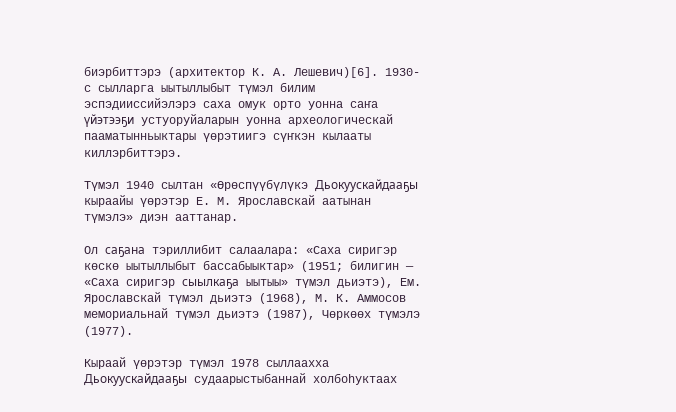биэрбиттэрэ (архитектор К. А. Лешевич)[6]. 1930-с сылларга ыытыллыбыт түмэл билим эспэдииссийэлэрэ саха омук орто уонна саҥа үйэтээҕи устуоруйаларын уонна археологическай пааматынньыктары үөрэтиигэ сүҥкэн кылааты киллэрбиттэрэ.

Түмэл 1940 сылтан «Өрөспүүбүлүкэ Дьокуускайдааҕы кыраайы үөрэтэр Е. М. Ярославскай аатынан түмэлэ» диэн ааттанар.

Ол саҕана тэриллибит салаалара: «Саха сиригэр көскө ыытыллыбыт бассабыыктар» (1951; билигин — «Саха сиригэр сыылкаҕа ыытыы» түмэл дьиэтэ), Ем. Ярославскай түмэл дьиэтэ (1968), М. К. Аммосов мемориальнай түмэл дьиэтэ (1987), Чөркөөх түмэлэ (1977).

Кыраай үөрэтэр түмэл 1978 сыллаахха Дьокуускайдааҕы судаарыстыбаннай холбоһуктаах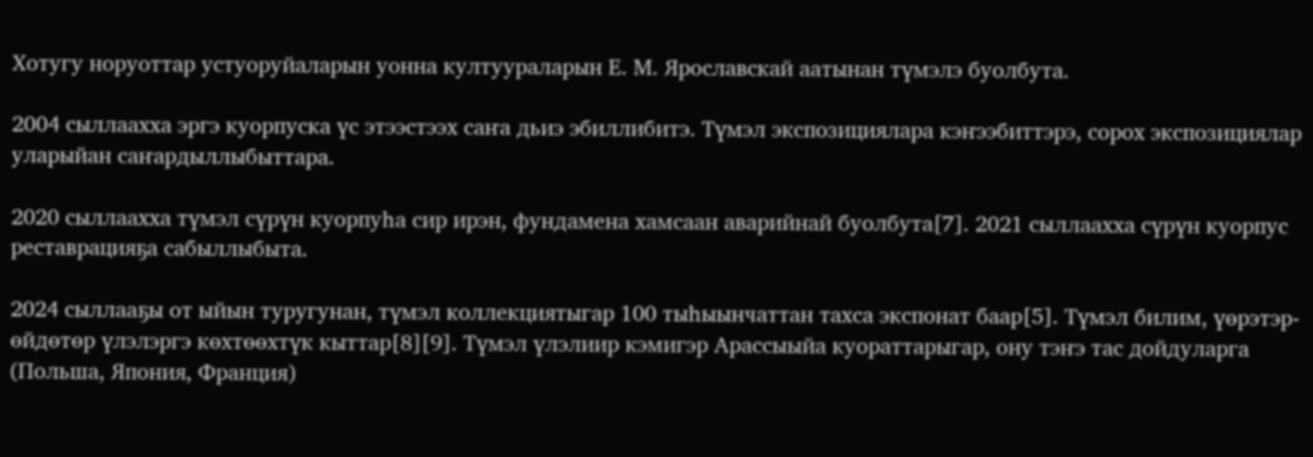Хотугу норуоттар устуоруйаларын уонна култуураларын Е. М. Ярославскай аатынан түмэлэ буолбута.

2004 сыллаахха эргэ куорпуска үс этээстээх саҥа дьиэ эбиллибитэ. Түмэл экспозициялара кэҥээбиттэрэ, сорох экспозициялар уларыйан саҥардыллыбыттара.

2020 сыллаахха түмэл сүрүн куорпуһа сир ирэн, фундамена хамсаан аварийнай буолбута[7]. 2021 сыллаахха сүрүн куорпус реставрацияҕа сабыллыбыта.

2024 сыллааҕы от ыйын туругунан, түмэл коллекциятыгар 100 тыһыынчаттан тахса экспонат баар[5]. Түмэл билим, үөрэтэр-өйдөтөр үлэлэргэ көхтөөхтүк кыттар[8][9]. Түмэл үлэлиир кэмигэр Арассыыйа куораттарыгар, ону тэҥэ тас дойдуларга (Польша, Япония, Франция)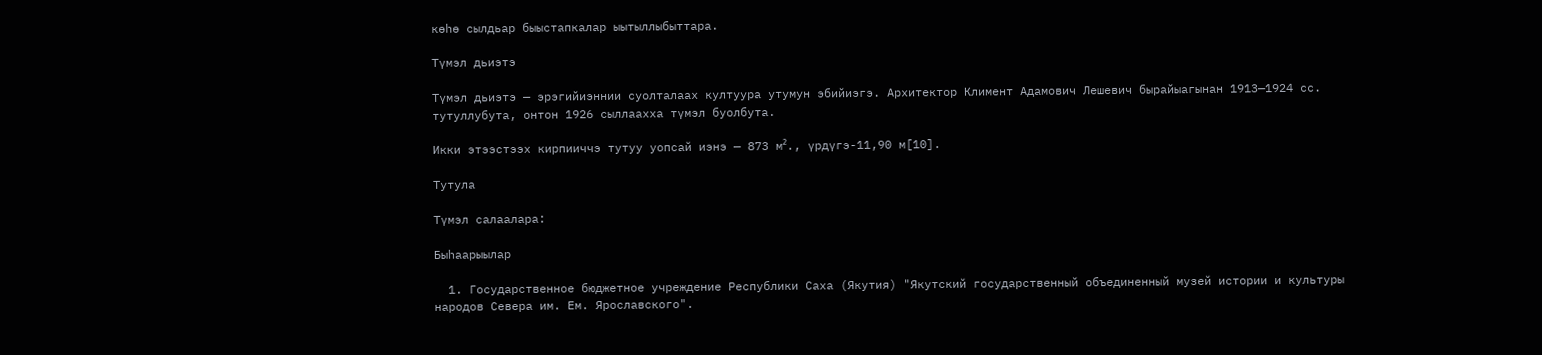көһө сылдьар быыстапкалар ыытыллыбыттара.

Түмэл дьиэтэ

Түмэл дьиэтэ — эрэгийиэннии суолталаах култуура утумун эбийиэгэ. Архитектор Климент Адамович Лешевич бырайыагынан 1913—1924 сс. тутуллубута, онтон 1926 сыллаахха түмэл буолбута.

Икки этээстээх кирпииччэ тутуу уопсай иэнэ — 873 м²., үрдүгэ-11,90 м[10].

Тутула

Түмэл салаалара:

Быһаарыылар

  1. Государственное бюджетное учреждение Республики Саха (Якутия) "Якутский государственный объединенный музей истории и культуры народов Севера им. Ем. Ярославского".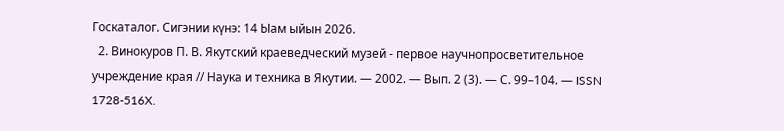Госкаталог. Сигэнии күнэ: 14 Ыам ыйын 2026.
  2. Винокуров П. В. Якутский краеведческий музей - первое научнопросветительное учреждение края // Наука и техника в Якутии. — 2002. — Вып. 2 (3). — С. 99–104. — ISSN 1728-516X.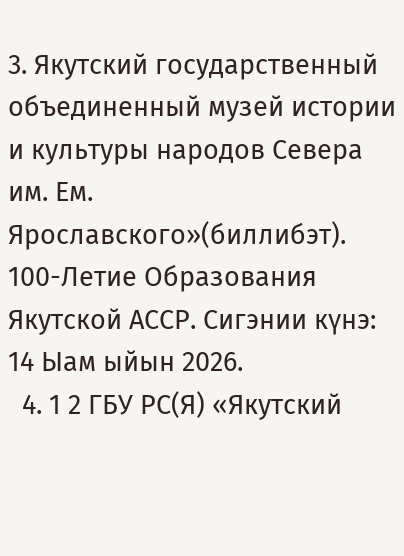3. Якутский государственный объединенный музей истории и культуры народов Севера им. Ем. Ярославского»(биллибэт). 100-Летие Образования Якутской АССР. Сигэнии күнэ: 14 Ыам ыйын 2026.
  4. 1 2 ГБУ РС(Я) «Якутский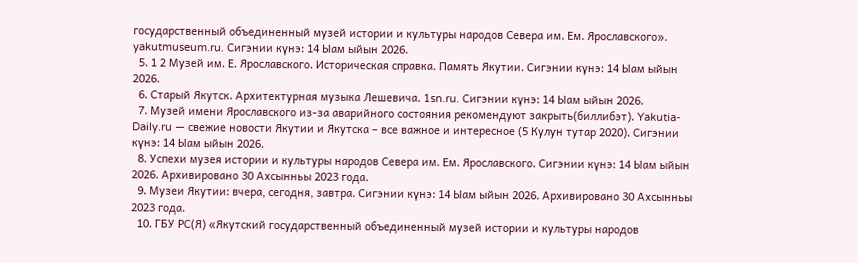государственный объединенный музей истории и культуры народов Севера им. Ем. Ярославского». yakutmuseum.ru. Сигэнии күнэ: 14 Ыам ыйын 2026.
  5. 1 2 Музей им. Е. Ярославского. Историческая справка. Память Якутии. Сигэнии күнэ: 14 Ыам ыйын 2026.
  6. Старый Якутск. Архитектурная музыка Лешевича. 1sn.ru. Сигэнии күнэ: 14 Ыам ыйын 2026.
  7. Музей имени Ярославского из-за аварийного состояния рекомендуют закрыть(биллибэт). Yakutia-Daily.ru — свежие новости Якутии и Якутска – все важное и интересное (5 Кулун тутар 2020). Сигэнии күнэ: 14 Ыам ыйын 2026.
  8. Успехи музея истории и культуры народов Севера им. Ем. Ярославского. Сигэнии күнэ: 14 Ыам ыйын 2026. Архивировано 30 Ахсынньы 2023 года.
  9. Музеи Якутии: вчера, сегодня, завтра. Сигэнии күнэ: 14 Ыам ыйын 2026. Архивировано 30 Ахсынньы 2023 года.
  10. ГБУ РС(Я) «Якутский государственный объединенный музей истории и культуры народов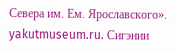Севера им. Ем. Ярославского». yakutmuseum.ru. Сигэнии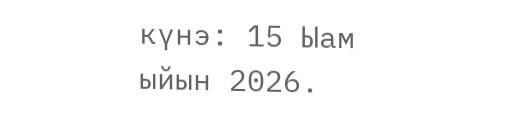күнэ: 15 Ыам ыйын 2026.